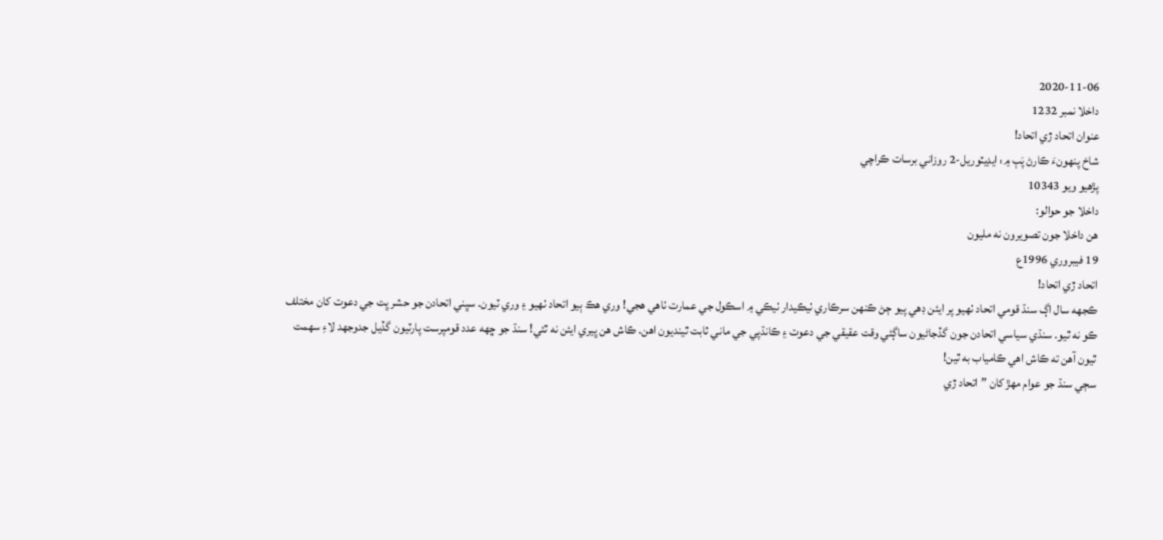2020-11-06
داخلا نمبر 1232
عنوان اتحاد ڙي اتحاد!
شاخ پنهونءَ ڪارڻ پَٻ ۾: ايڊيٽوريل-2 روزاني برسات ڪراچي
پڙهيو ويو 10343
داخلا جو حوالو:
هن داخلا جون تصويرون نه مليون
19 فيبروري 1996ع
اتحاد ڙي اتحاد!
ڪجهه سال اڳ سنڌ قومي اتحاد ٺهيو پر ايئن ڊهي پيو ڄڻ ڪنهن سرڪاري ٺيڪيدار ٺيڪي ۾ اسڪول جي عمارت ٺاهي هجي! وري هڪ ٻيو اتحاد ٺهيو ۽ وري ٽيون. سڀني اتحادن جو حشر ڀت جي دعوت کان مختلف ڪو نه ٿيو. سنڌي سياسي اتحادن جون گڏجاڻيون ساڳئي وقت عقيقي جي دعوت ۽ ڪانڌپي جي ماني ثابت ٿينديون اهن. ڪاش هن ڀيري ايئن نه ٿئي! سنڌ جو ڇهه عدد قومپرست پارٽيون گڏيل جدوجهد لاءِ سهمت ٿيون آهن ته ڪاش اهي ڪامياب به ٿين!
سڄي سنڌ جو عوام مهڙ کان ”اتحاد ڙي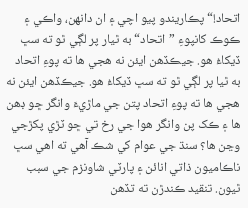اتحاد!“ پڪاريندو پيو اچي ۽ ان دانهن، واڪي ۽ ڪوڪ کانپوءِ ”اتحاد“ به ٿيار پر لڳي ٿو ته سڀ ڏيکاءُ هو. جيڪڏهن ايئن نه هجي ها ته پوءِ اتحاد به ٿيا پر لڳي ٿو ته سڀ ڏيکاءُ هو. جيڪڏهن ايئن نه هجي ها ته پوءِ اتحاد پتن جي ماڙيءَ وانگر ڇو ڊهن ها ۽ ڪک پن وانگر هوا جي رخ تي ڇو ٽڙي پکڙجي وڃن ها؟ سنڌ جي عوام کي شڪ آهي ته اهي سڀ ناڪاميون ذاتي انائن ۽ پارٽي شاونزم جي سبب ٿيون. تنقيد ڪندڙن ته تڏهن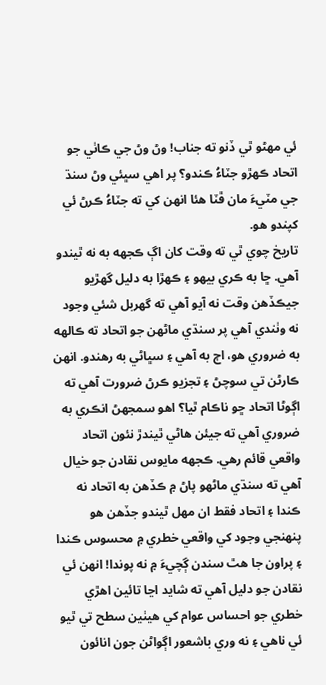ئي مهڻو ٿي ڏنو ته جناب! وڻ وڻ جي ڪاٺي جو اتحاد ڪهڙو جٽاءُ ڪندو؟ پر اهي سڀئي وڻ سنڌ جي مٽيءَ مان ڦٽا هئا انهن کي ته جٽاءُ ڪرڻ ئي کپندو هو.
تاريخ چوي ٿي ته وقت کان اڳ ڪجهه به نه ٿيندو آهي. ڇا به ڪري بيهو ۽ ڪهڙا به دليل گهڙيو جيڪڏهن وقت نه آيو آهي ته گهربل شئي وجود نه وٺندي آهي پر سنڌي ماڻهن جو اتحاد ته ڪالهه به ضروري هو، اڄ به آهي ۽ سڀاڻي به رهندو. انهن ڪارڻن تي سوچڻ ۽ تجزيو ڪرڻ ضرورت آهي ته اڳوڻا اتحاد ڇو ناڪام ٿيا؟ اهو سمجهڻ انڪري به ضروري آهي ته جيئن هاڻي ٿيندڙ نئون اتحاد واقعي قائم رهي. ڪجهه مايوس نقادن جو خيال آهي ته سنڌي ماڻهو پاڻ ۾ ڪڏهن به اتحاد نه ڪندا ۽ اتحاد فقط ان مهل ٿيندو جڏهن هو پنهنجي وجود کي واقعي خطري ۾ محسوس ڪندا ۽ پراون جا هٿ سندن ڳچيءَ ۾ نه پوندا! انهن ئي نقادن جو دليل آهي ته شايد اڃا تائين اهڙي خطري جو احساس عوام کي هيٺين سطح تي ٿيو ئي ناهي ۽ نه وري باشعور اڳواڻن جون انائون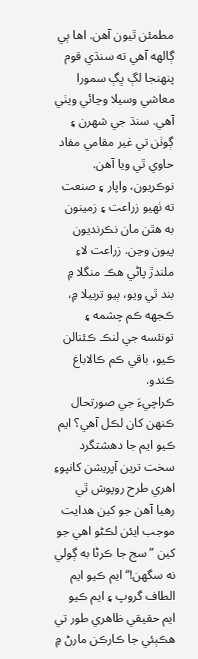مطمئن ٿيون آهن. اها ٻي ڳالهه آهي ته سنڌي قوم پنهنجا لڳ ڀڳ سمورا معاشي وسيلا وڃائي ويٺي آهي. سنڌ جي شهرن ۽ ڳوٺن تي غير مقامي مفاد حاوي ٿي ويا آهن. نوڪريون، واپار ۽ صنعت ته ٺهيو زراعت ۽ زمينون به هٿن مان نڪرنديون پيون وڃن. زراعت لاءِ ملندڙ پاڻي هڪ منگلا ۾ بند ٿي ويو، ٻيو تربيلا ۾، ڪجهه ڪم چشمه ۽ تونئسه جي لنڪ ڪئنالن ڪيو، باقي ڪم ڪالاباغ ڪندو.
ڪراچيءَ جي صورتحال ڪنهن کان لڪل آهي؟ ايم ڪيو ايم جا دهشتگرد سخت ترين آپريشن کانپوءِ اهري طرح روپوش ٿي رهيا آهن جو کين هدايت موجب ايئن لڪڻو اهي جو کين ”سج جا ڪرڻا به ڳولي نه سگهن!“ ايم ڪيو ايم الطاف گروپ ۽ ايم ڪيو ايم حقيقي ظاهري طور تي هڪٻئي جا ڪارڪن مارڻ ۾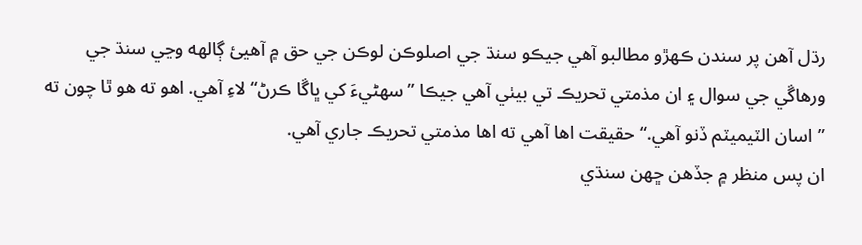رڌل آهن پر سندن ڪهڙو مطالبو آهي جيڪو سنڌ جي اصلوڪن لوڪن جي حق ۾ آهيئ ڳالهه وڃي سنڌ جي ورهاڱي جي سوال ۽ ان مذمتي تحريڪ تي بيٺي آهي جيڪا ”سهڻيءَ کي ڀاڱا ڪرڻ“ لاءِ آهي. اهو ته هو ٿا چون ته ”اسان الٽيميٽم ڏنو آهي.“ حقيقت اها آهي ته اها مذمتي تحريڪ جاري آهي.
ان پس منظر ۾ جڏهن ڇهن سنڌي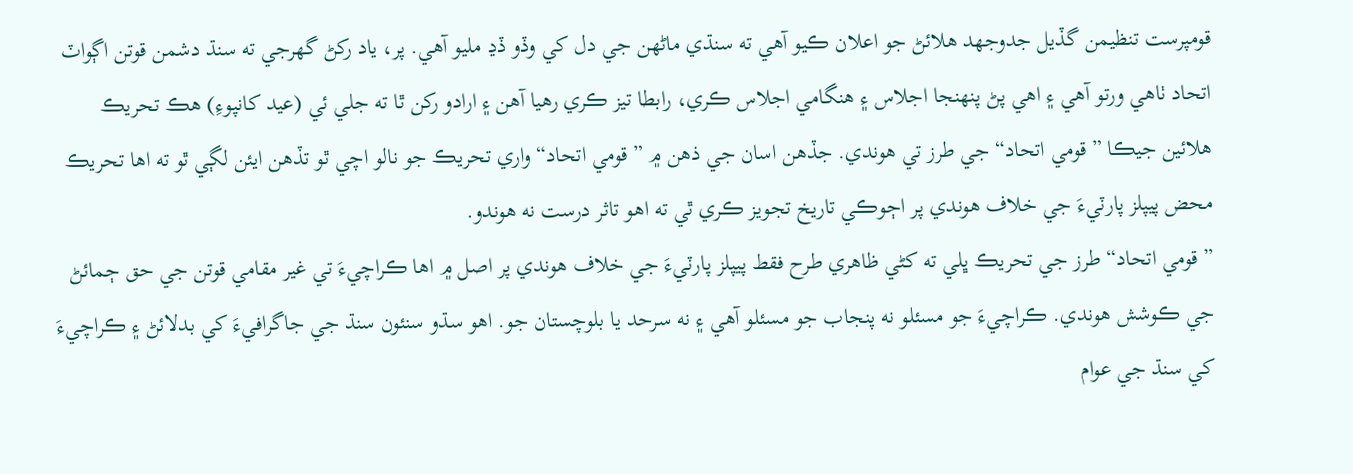قومپرست تنظيمن گڏيل جدوجهد هلائڻ جو اعلان ڪيو آهي ته سنڌي ماڻهن جي دل کي وڏو ڏڍ مليو آهي. پر، ياد رکڻ گهرجي ته سنڌ دشمن قوتن اڳواٽ اتحاد ٺاهي ورتو آهي ۽ اهي پڻ پنهنجا اجلاس ۽ هنگامي اجلاس ڪري، رابطا تيز ڪري رهيا آهن ۽ ارادو رکن ٿا ته جلي ئي (عيد کانپوءِ) هڪ تحريڪ هلائين جيڪا ”قومي اتحاد“ جي طرز تي هوندي. جڏهن اسان جي ذهن ۾ ”قومي اتحاد“ واري تحريڪ جو نالو اچي ٿو تڏهن ايئن لڳي ٿو ته اها تحريڪ محض پيپلز پارٽيءَ جي خلاف هوندي پر اڄوڪي تاريخ تجويز ڪري ٿي ته اهو تاثر درست نه هوندو.
”قومي اتحاد“ طرز جي تحريڪ ڀلي ته کڻي ظاهري طرح فقط پيپلز پارٽيءَ جي خلاف هوندي پر اصل ۾ اها ڪراچيءَ تي غير مقامي قوتن جي حق ڄمائڻ جي ڪوشش هوندي. ڪراچيءَ جو مسئلو نه پنجاب جو مسئلو آهي ۽ نه سرحد يا بلوچستان جو. اهو سڌو سنئون سنڌ جي جاگرافيءَ کي بدلائڻ ۽ ڪراچيءَ کي سنڌ جي عوام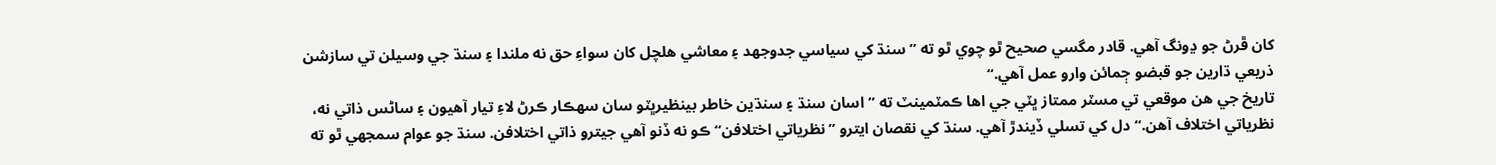کان ڦرڻ جو ڍونگ آهي. قادر مگسي صحيح ٿو چوي ٿو ته ”سنڌ کي سياسي جدوجهد ۽ معاشي هلچل کان سواءِ حق نه ملندا ۽ سنڌ جي وسيلن تي سازشن ذريعي ڌارين جو قبضو ڄمائن وارو عمل آهي.“
تاريخ جي هن موقعي تي مسٽر ممتاز ڀٽي جي اها ڪمٽمينٽ ته ”اسان سنڌ ۽ سنڌين خاطر بينظيرڀٽو سان سهڪار ڪرڻ لاءِ تيار آهيون ۽ ساڻس ذاتي نه، نظرياتي اختلاف آهن.“ دل کي تسلي ڏيندڙ آهي. سنڌ کي نقصان ايترو ”نظرياتي اختلافن“ ڪو نه ڏنو آهي جيترو ذاتي اختلافن. سنڌ جو عوام سمجهي ٿو ته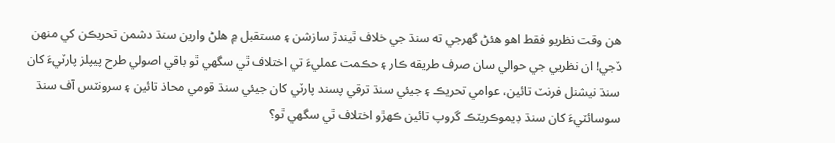هن وقت نظريو فقط اهو هئڻ گهرجي ته سنڌ جي خلاف ٿيندڙ سازشن ۽ مستقبل ۾ هلڻ وارين سنڌ دشمن تحريڪن کي منهن ڏجي! ان نظريي جي حوالي سان صرف طريقه ڪار ۽ حڪمت عمليءَ تي اختلاف ٿي سگهي ٿو باقي اصولي طرح پيپلز پارٽيءَ کان سنڌ نيشنل فرنٽ تائين، عوامي تحريڪ ۽ جيئي سنڌ ترقي پسند پارٽي کان جيئي سنڌ قومي محاذ تائين ۽ سرونٽس آف سنڌ سوسائٽيءَ کان سنڌ ڊيموڪريٽڪ گروپ تائين ڪهڙو اختلاف ٿي سگهي ٿو؟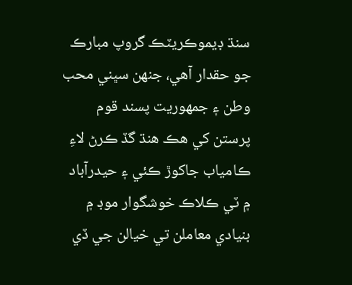سنڌ ڊيموڪريٽڪ گروپ مبارڪ جو حقدار آهي، جنهن سڀني محب وطن ۽ جمهوريت پسند قوم پرستن کي هڪ هنڌ گڏ ڪرڻ لاءِ ڪامياب جاکوڙ ڪئي ۽ حيدرآباد ۾ ٽي ڪلاڪ خوشگوار موڊ ۾ بنيادي معاملن تي خيالن جي ڏي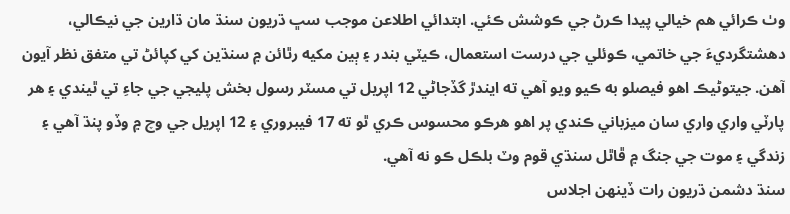وٺ ڪرائي هم خيالي پيدا ڪرڻ جي ڪوشش ڪئي. ابتدائي اطلاعن موجب سڀ ڌريون سنڌ مان ڌارين جي نيڪالي، دهشتگرديءَ جي خاتمي، ڪوئلي جي درست استعمال، ڪيٽي بندر ۽ ٻين مکيه رٿائن ۾ سنڌين کي کپائڻ تي متفق نظر آيون آهن. جيتوڻيڪ اهو فيصلو به ڪيو ويو آهي ته ايندڙ گڏجاڻي 12 اپريل تي مسٽر رسول بخش پليجي جي جاءِ تي ٿيندي ۽ هر پارٽي واري واري سان ميزباني ڪندي پر اهو هرڪو محسوس ڪري ٿو ته 17 فيبروري ۽ 12 اپريل جي وچ ۾ وڏو پنڌ آهي ۽ زندگي ۽ موت جي جنگ ۾ ڦاٿل سنڌي قوم وٽ بلڪل ڪو نه آهي.
سنڌ دشمن ڌريون رات ڏينهن اجلاس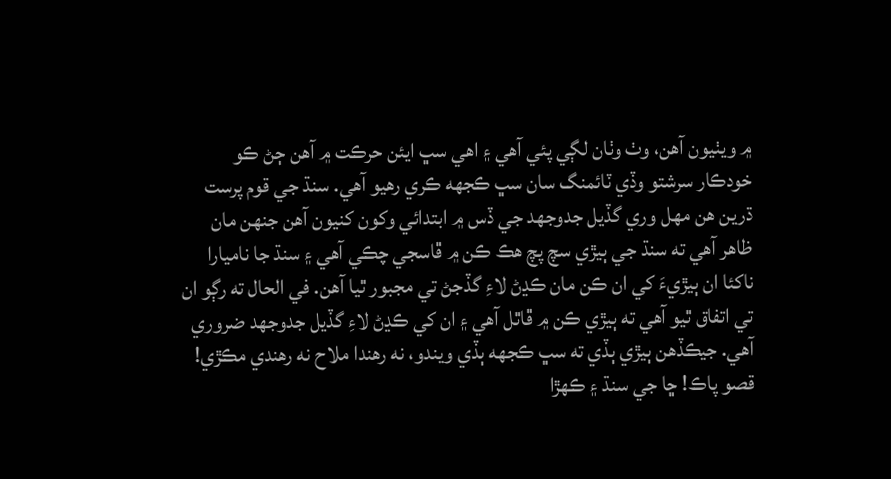۾ ويٺيون آهن، وٺ وٺان لڳي پئي آهي ۽ اهي سڀ ايئن حرڪت ۾ آهن ڄڻ ڪو خودڪار سرشتو وڏي ٽائمنگ سان سڀ ڪجهه ڪري رهيو آهي. سنڌ جي قوم پرست ڌرين هن مهل وري گڏيل جدوجهد جي ڏس ۾ ابتدائي وکون کنيون آهن جنهن مان ظاهر آهي ته سنڌ جي ٻيڙي سچ پچ هڪ ڪن ۾ ڦاسجي چڪي آهي ۽ سنڌ جا ناميارا ناکئا ان ٻيڙيءَ کي ان ڪن مان ڪڍڻ لاءِ گڏجڻ تي مجبور ٿيا آهن. في الحال ته رڳو ان تي اتفاق ٿيو آهي ته ٻيڙي ڪن ۾ ڦاٿل آهي ۽ ان کي ڪڍڻ لاءِ گڏيل جدوجهد ضروري آهي. جيڪڏهن ٻيڙي ٻڏي ته سڀ ڪجهه ٻڏي ويندو، نه رهندا ملاح نه رهندي مڪڙي! قصو پاڪ! ڇا جي سنڌ ۽ ڪهڙا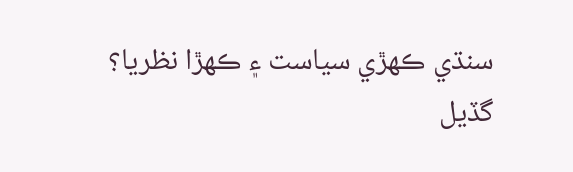سنڌي ڪهڙي سياست ۽ ڪهڙا نظريا؟
گڏيل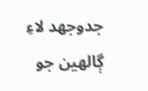جدوجهد لاءِ ڳالهين جو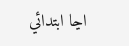اڃا ابتدائي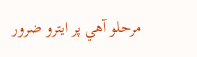مرحلو آهي پر ايترو ضرور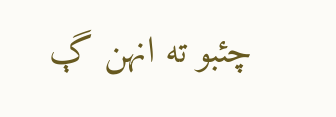چئبو ته انهن ڳ